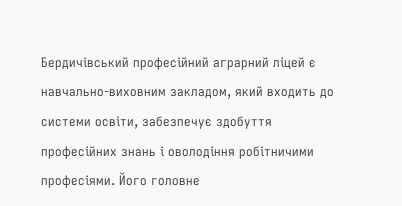Бердичівський професійний аграрний ліцей є навчально-виховним закладом, який входить до системи освіти, забезпечує здобуття професійних знань і оволодіння робітничими професіями. Його головне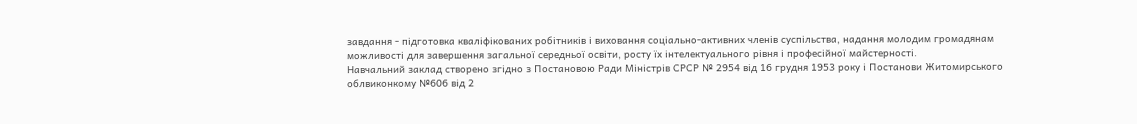завдання - підготовка кваліфікованих робітників і виховання соціально-активних членів суспільства, надання молодим громадянам можливості для завершення загальної середньої освіти, росту їх інтелектуального рівня і професійної майстерності.
Навчальний заклад створено згідно з Постановою Ради Міністрів СРСР № 2954 від 16 грудня 1953 року і Постанови Житомирського облвиконкому №606 від 2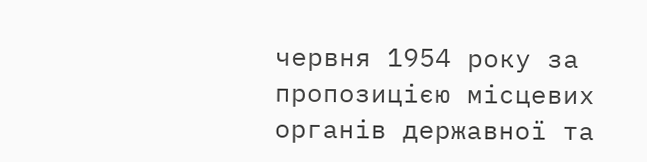червня 1954 року за пропозицією місцевих органів державної та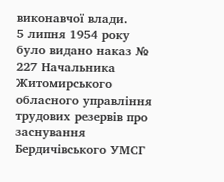виконавчої влади.
5 липня 1954 року було видано наказ № 227 Начальника Житомирського обласного управління трудових резервів про заснування Бердичівського УМСГ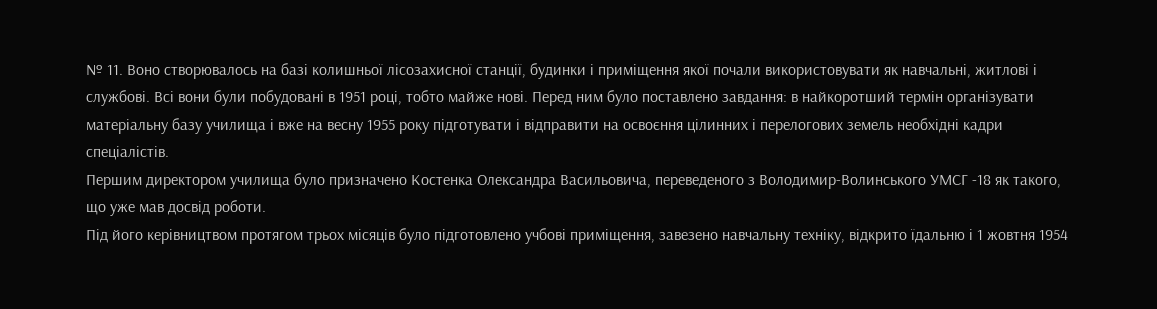№ 11. Воно створювалось на базі колишньої лісозахисної станції, будинки і приміщення якої почали використовувати як навчальні, житлові і службові. Всі вони були побудовані в 1951 році, тобто майже нові. Перед ним було поставлено завдання: в найкоротший термін організувати матеріальну базу училища і вже на весну 1955 року підготувати і відправити на освоєння цілинних і перелогових земель необхідні кадри спеціалістів.
Першим директором училища було призначено Костенка Олександра Васильовича, переведеного з Володимир-Волинського УМСГ -18 як такого, що уже мав досвід роботи.
Під його керівництвом протягом трьох місяців було підготовлено учбові приміщення, завезено навчальну техніку, відкрито їдальню і 1 жовтня 1954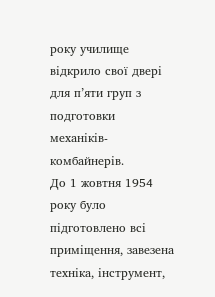року училище відкрило свої двері для п’яти груп з подготовки механіків-комбайнерів.
До 1 жовтня 1954 року було підготовлено всі приміщення, завезена техніка, інструмент,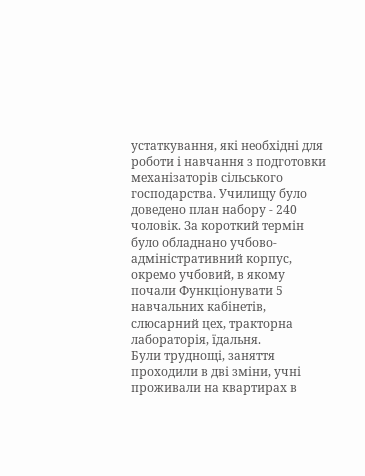устаткування, які необхідні для роботи і навчання з подготовки механізаторів сільського господарства. Училищу було доведено план набору - 240 чоловік. За короткий термін було обладнано учбово-адміністративний корпус, окремо учбовий, в якому почали Функціонувати 5 навчальних кабінетів, слюсарний цех, тракторна лабораторія, їдальня.
Були труднощі, заняття проходили в дві зміни, учні проживали на квартирах в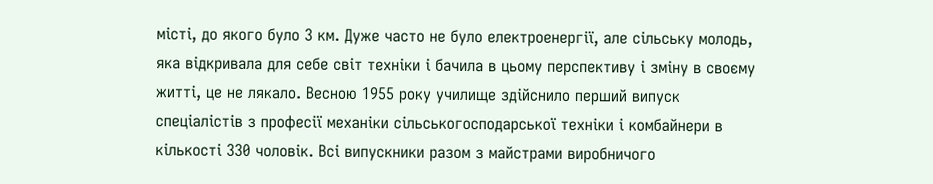місті, до якого було 3 км. Дуже часто не було електроенергії, але сільську молодь, яка відкривала для себе світ техніки і бачила в цьому перспективу і зміну в своєму житті, це не лякало. Весною 1955 року училище здійснило перший випуск спеціалістів з професії механіки сільськогосподарської техніки і комбайнери в кількості 330 чоловік. Всі випускники разом з майстрами виробничого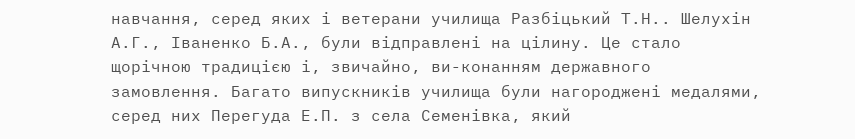навчання, серед яких і ветерани училища Разбіцький Т.Н.. Шелухін А.Г., Іваненко Б.А., були відправлені на цілину. Це стало щорічною традицією і, звичайно, ви-конанням державного замовлення. Багато випускників училища були нагороджені медалями, серед них Перегуда Е.П. з села Семенівка, який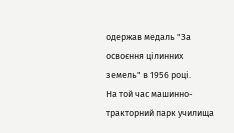одержав медаль "За освоєння цілинних земель" в 1956 році.
На той час машинно-тракторний парк училища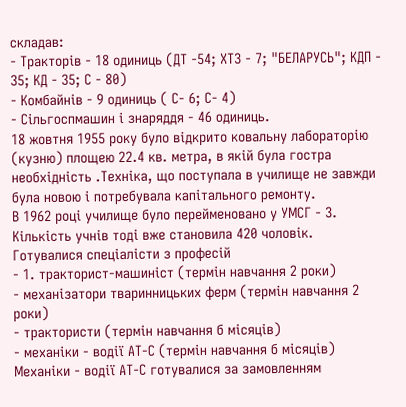складав:
- Тракторів - 18 одиниць (ДТ -54; ХТЗ - 7; "БЕЛАРУСЬ"; КДП - 35; КД - 35; С - 80)
- Комбайнів - 9 одиниць ( С- 6; С- 4)
- Сільгоспмашин і знаряддя - 46 одиниць.
18 жовтня 1955 року було відкрито ковальну лабораторію (кузню) площею 22.4 кв. метра, в якій була гостра необхідність .Техніка, що поступала в училище не завжди була новою і потребувала капітального ремонту.
В 1962 році училище було перейменовано у УМСГ - 3. Кількість учнів тоді вже становила 420 чоловік. Готувалися спеціалісти з професій
- 1. тракторист-машиніст (термін навчання 2 роки)
- механізатори тваринницьких ферм (термін навчання 2 роки)
- трактористи (термін навчання б місяців)
- механіки - водії АТ-С (термін навчання б місяців)
Механіки - водії АТ-С готувалися за замовленням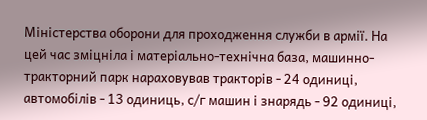Міністерства оборони для проходження служби в армії. На цей час зміцніла і матеріально-технічна база, машинно-тракторний парк нараховував тракторів - 24 одиниці, автомобілів - 13 одиниць, с/г машин і знарядь - 92 одиниці,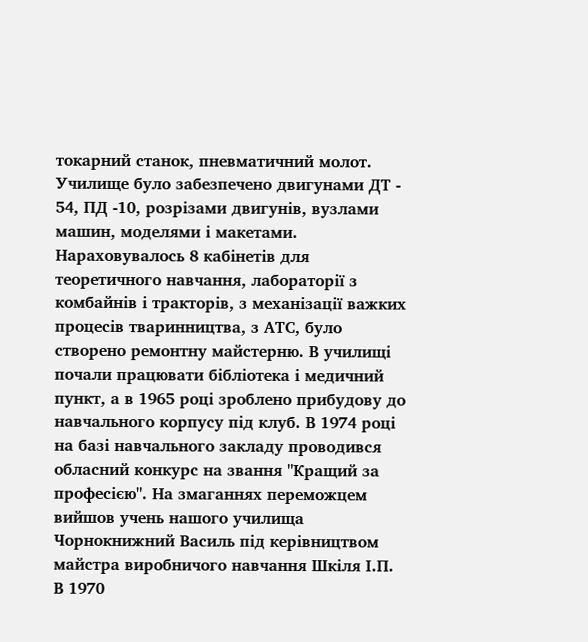токарний станок, пневматичний молот. Училище було забезпечено двигунами ДТ - 54, ПД -10, розрізами двигунів, вузлами машин, моделями і макетами.
Нараховувалось 8 кабінетів для теоретичного навчання, лабораторії з комбайнів і тракторів, з механізації важких процесів тваринництва, з АТС, було створено ремонтну майстерню. В училищі почали працювати бібліотека і медичний пункт, а в 1965 році зроблено прибудову до навчального корпусу під клуб. В 1974 році на базі навчального закладу проводився обласний конкурс на звання "Кращий за професією". На змаганнях переможцем вийшов учень нашого училища Чорнокнижний Василь під керівництвом майстра виробничого навчання Шкіля І.П.
В 1970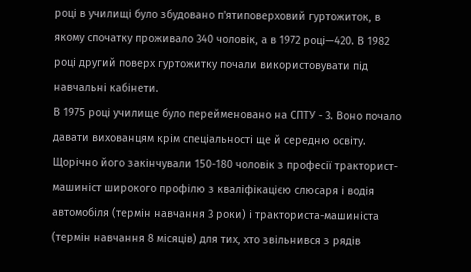році в училищі було збудовано п'ятиповерховий гуртожиток, в якому спочатку проживало 340 чоловік, а в 1972 році—420. В 1982 році другий поверх гуртожитку почали використовувати під навчальні кабінети.
В 1975 році училище було перейменовано на СПТУ - 3. Воно почало давати вихованцям крім спеціальності ще й середню освіту. Щорічно його закінчували 150-180 чоловік з професії тракторист-машиніст широкого профілю з кваліфікацією слюсаря і водія автомобіля (термін навчання 3 роки) і тракториста-машиніста (термін навчання 8 місяців) для тих, хто звільнився з рядів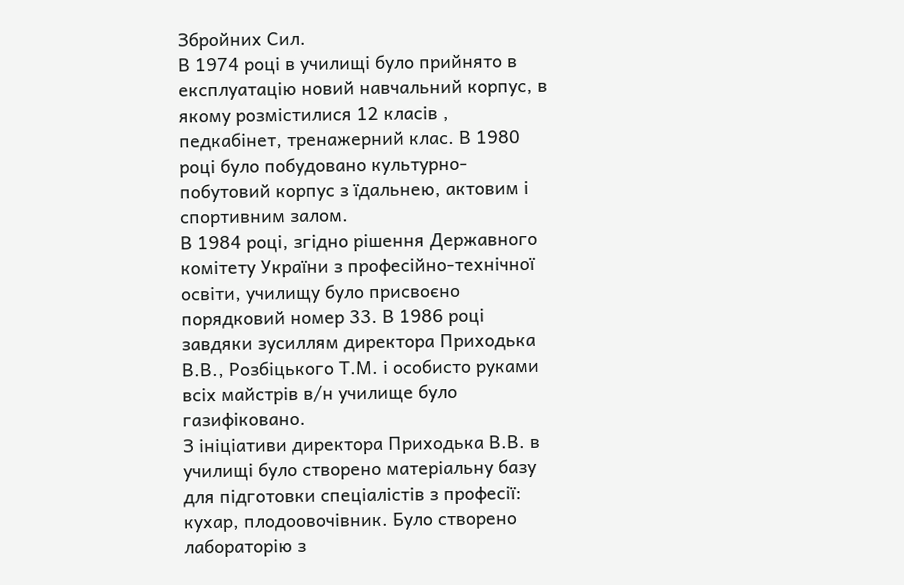Збройних Сил.
В 1974 році в училищі було прийнято в експлуатацію новий навчальний корпус, в якому розмістилися 12 класів , педкабінет, тренажерний клас. В 1980 році було побудовано культурно-побутовий корпус з їдальнею, актовим і спортивним залом.
В 1984 році, згідно рішення Державного комітету України з професійно-технічної освіти, училищу було присвоєно порядковий номер 33. В 1986 році завдяки зусиллям директора Приходька В.В., Розбіцького Т.М. і особисто руками всіх майстрів в/н училище було газифіковано.
З ініціативи директора Приходька В.В. в училищі було створено матеріальну базу для підготовки спеціалістів з професії: кухар, плодоовочівник. Було створено лабораторію з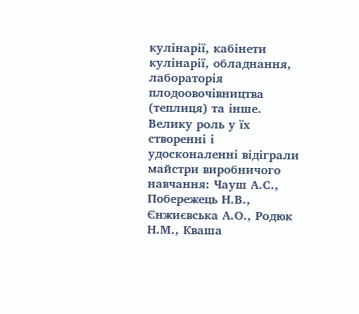кулінарії, кабінети кулінарії, обладнання, лабораторія плодоовочівництва (теплиця) та інше. Велику роль у їх створенні і удосконаленні відіграли майстри виробничого навчання: Чауш А.С., Побережець Н.В., Єнжиєвська А.О., Родюк Н.М., Кваша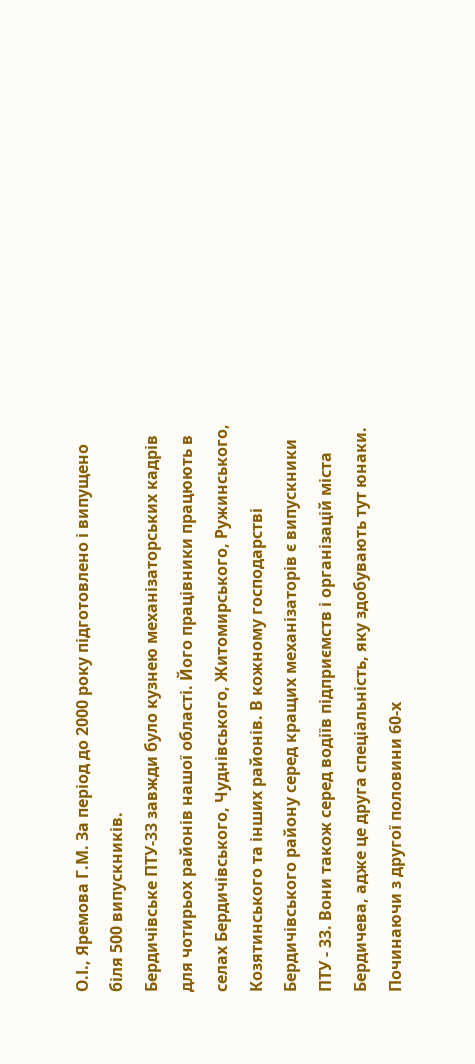О.І., Яремова Г.М. За період до 2000 року підготовлено і випущено біля 500 випускників.
Бердичівське ПТУ-33 завжди було кузнею механізаторських кадрів для чотирьох районів нашої області. Його працівники працюють в селах Бердичівського, Чуднівського, Житомирського, Ружинського, Козятинського та інших районів. В кожному господарстві Бердичівського району серед кращих механізаторів є випускники ПТУ - 33. Вони також серед водіїв підприємств і організацій міста Бердичева, адже це друга спеціальність, яку здобувають тут юнаки.
Починаючи з другої половини 60-х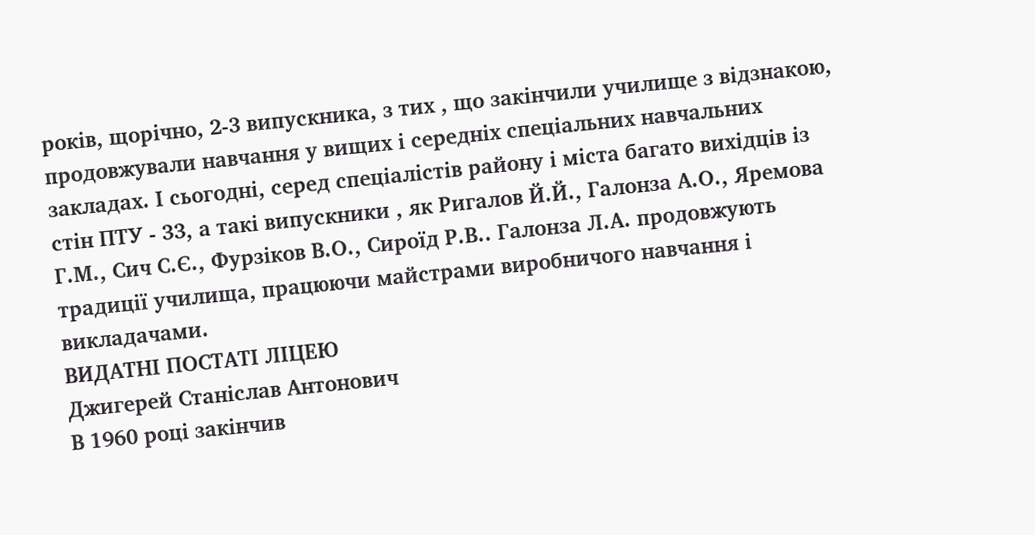років, щорічно, 2-3 випускника, з тих , що закінчили училище з відзнакою, продовжували навчання у вищих і середніх спеціальних навчальних закладах. І сьогодні, серед спеціалістів району і міста багато вихідців із стін ПТУ - 33, а такі випускники , як Ригалов Й.Й., Галонза А.О., Яремова Г.М., Сич С.Є., Фурзіков В.О., Сироїд Р.В.. Галонза Л.А. продовжують традиції училища, працюючи майстрами виробничого навчання і викладачами.
ВИДАТНІ ПОСТАТІ ЛІЦЕЮ
Джигерей Станіслав Антонович
В 1960 році закінчив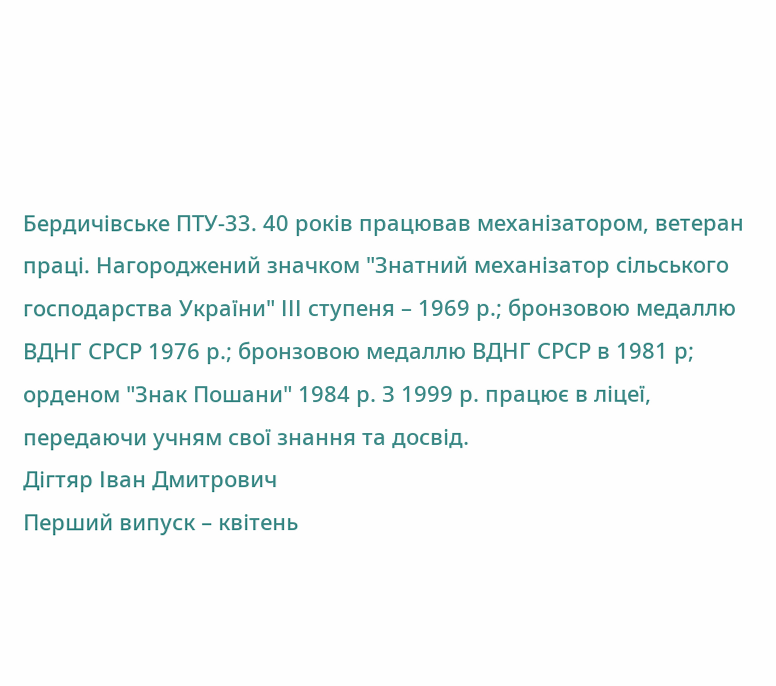Бердичівське ПТУ-33. 40 років працював механізатором, ветеран праці. Нагороджений значком "Знатний механізатор сільського господарства України" ІІІ ступеня – 1969 р.; бронзовою медаллю ВДНГ СРСР 1976 р.; бронзовою медаллю ВДНГ СРСР в 1981 р; орденом "Знак Пошани" 1984 р. З 1999 р. працює в ліцеї, передаючи учням свої знання та досвід.
Дігтяр Іван Дмитрович
Перший випуск – квітень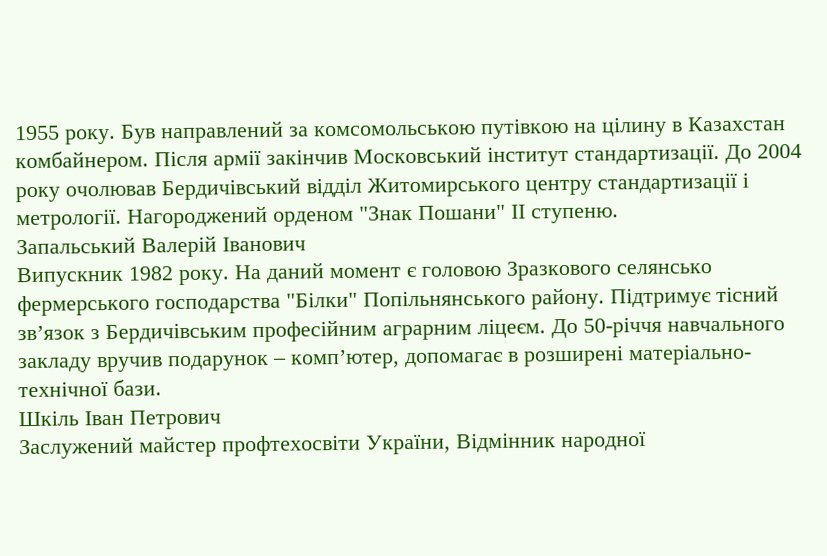1955 року. Був направлений за комсомольською путівкою на цілину в Казахстан комбайнером. Після армії закінчив Московський інститут стандартизації. До 2004 року очолював Бердичівський відділ Житомирського центру стандартизації і метрології. Нагороджений орденом "Знак Пошани" ІІ ступеню.
Запальський Валерій Іванович
Випускник 1982 року. На даний момент є головою Зразкового селянсько фермерського господарства "Білки" Попільнянського району. Підтримує тісний зв’язок з Бердичівським професійним аграрним ліцеєм. До 50-річчя навчального закладу вручив подарунок – комп’ютер, допомагає в розширені матеріально-технічної бази.
Шкіль Іван Петрович
Заслужений майстер профтехосвіти України, Відмінник народної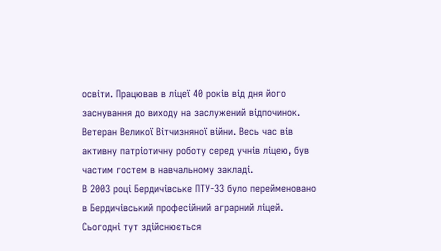освіти. Працював в ліцеї 40 років від дня його заснування до виходу на заслужений відпочинок. Ветеран Великої Вітчизняної війни. Весь час вів активну патріотичну роботу серед учнів ліцею, був частим гостем в навчальному закладі.
В 2003 році Бердичівське ПТУ-33 було перейменовано в Бердичівський професійний аграрний ліцей. Сьогодні тут здійснюється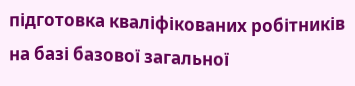підготовка кваліфікованих робітників на базі базової загальної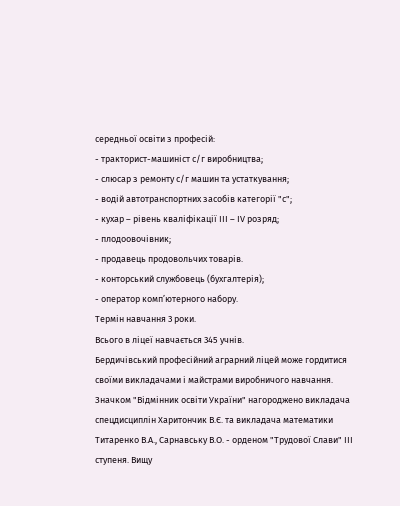середньої освіти з професій:
- тракторист-машиніст с/г виробництва;
- слюсар з ремонту с/г машин та устаткування;
- водій автотранспортних засобів категорії "с";
- кухар – рівень кваліфікації ІІІ – ІV розряд;
- плодоовочівник;
- продавець продовольчих товарів.
- конторський службовець (бухгалтерія);
- оператор комп’ютерного набору.
Термін навчання 3 роки.
Всього в ліцеї навчається 345 учнів.
Бердичівський професійний аграрний ліцей може гордитися своїми викладачами і майстрами виробничого навчання. Значком "Відмінник освіти України" нагороджено викладача спецдисциплін Харитончик В.Є. та викладача математики Титаренко В.А., Сарнавську В.О. - орденом "Трудової Слави" ІІІ ступеня. Вищу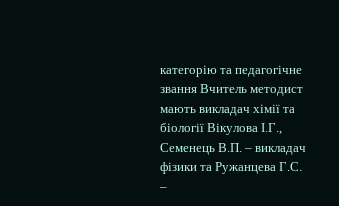категорію та педагогічне звання Вчитель методист мають викладач хімії та біології Вікулова І.Г., Семенець В.П. – викладач фізики та Ружанцева Г.С. –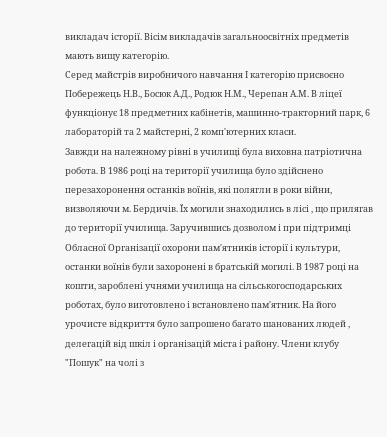викладач історії. Вісім викладачів загальноосвітніх предметів мають вищу категорію.
Серед майстрів виробничого навчання І категорію присвоєно Побережець Н.В., Босюк А.Д., Родюк Н.М., Черепан А.М. В ліцеї функціонує 18 предметних кабінетів, машинно-тракторний парк, 6 лабораторій та 2 майстерні, 2 комп'ютерних класи.
Завжди на належному рівні в училищі була виховна патріотична робота. В 1986 році на території училища було здійснено перезахоронення останків воїнів, які полягли в роки війни, визволяючи м. Бердичів. Їх могили знаходились в лісі , що прилягав до території училища. Заручившись дозволом і при підтримці Обласної Організації охорони пам'ятників історії і культури, останки воїнів були захоронені в братській могилі. В 1987 році на кошти, зароблені учнями училища на сільськогосподарських роботах, було виготовлено і встановлено пам'ятник. На його урочисте відкриття було запрошено багато шанованих людей , делегацій від шкіл і організацій міста і району. Члени клубу "Пошук" на чолі з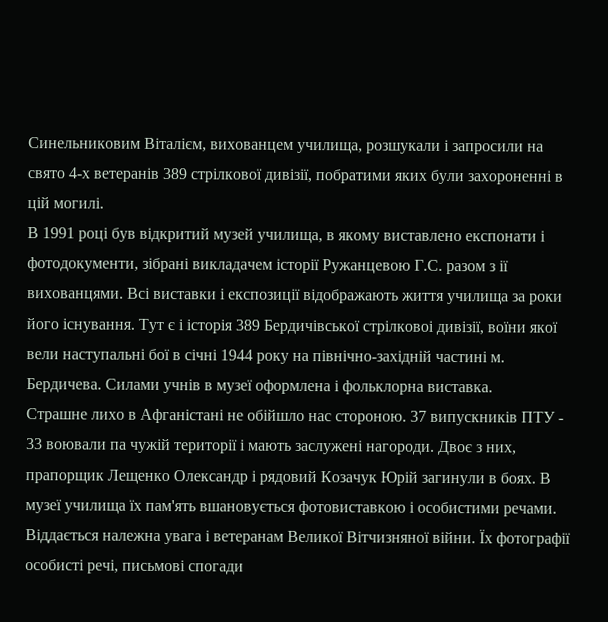Синельниковим Віталієм, вихованцем училища, розшукали і запросили на свято 4-х ветеранів 389 стрілкової дивізії, побратими яких були захороненні в цій могилі.
В 1991 році був відкритий музей училища, в якому виставлено експонати і фотодокументи, зібрані викладачем історії Ружанцевою Г.С. разом з ії вихованцями. Всі виставки і експозиції відображають життя училища за роки його існування. Тут є і історія 389 Бердичівської стрілковоі дивізії, воїни якої вели наступальні бої в січні 1944 року на північно-західній частині м. Бердичева. Силами учнів в музеї оформлена і фольклорна виставка.
Страшне лихо в Афганістані не обійшло нас стороною. 37 випускників ПТУ - 33 воювали па чужій території і мають заслужені нагороди. Двоє з них, прапорщик Лещенко Олександр і рядовий Козачук Юрій загинули в боях. В музеї училища їх пам'ять вшановується фотовиставкою і особистими речами.
Віддається належна увага і ветеранам Великої Вітчизняної війни. Їх фотографії особисті речі, письмові спогади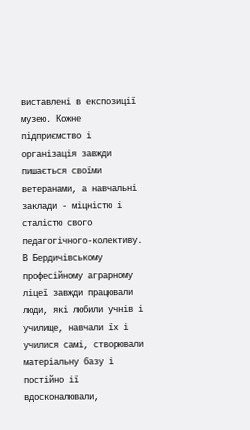виставлені в експозиції музею. Кожне підприємство і організація завжди пишається своїми ветеранами, а навчальні заклади - міцністю і сталістю свого педагогічного-колективу.
В Бердичівському професійному аграрному ліцеї завжди працювали люди, які любили учнів і училище, навчали їх і училися самі, створювали матеріальну базу і постійно ії вдосконалювали,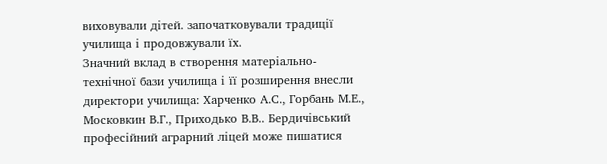виховували дітей. започатковували традиції училища і продовжували їх.
Значний вклад в створення матеріально-технічної бази училища і її розширення внесли директори училища: Харченко А.С., Горбань М.Е., Московкин В.Г., Приходько В.В.. Бердичівський професійний аграрний ліцей може пишатися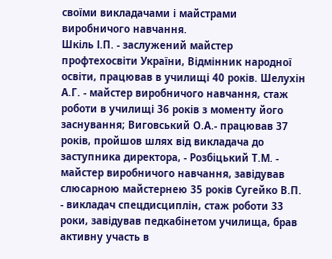своїми викладачами і майстрами виробничого навчання.
Шкіль І.П. - заслужений майстер профтехосвіти України, Відмінник народної освіти, працював в училищі 40 років. Шелухін А.Г. - майстер виробничого навчання, стаж роботи в училищі 36 років з моменту його заснування; Виговський О.А.- працював 37 років, пройшов шлях від викладача до заступника директора, - Розбіцький Т.М. - майстер виробничого навчання, завідував слюсарною майстернею 35 років Сугейко В.П. - викладач спецдисциплін, стаж роботи 33 роки, завідував педкабінетом училища, брав активну участь в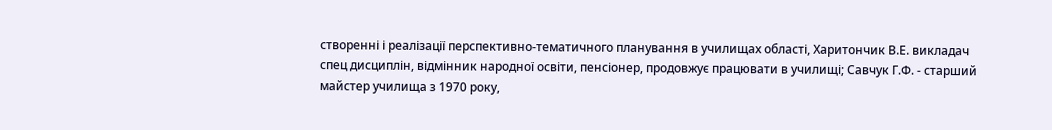створенні і реалізації перспективно-тематичного планування в училищах області, Харитончик В.Е. викладач спец дисциплін, відмінник народної освіти, пенсіонер, продовжує працювати в училищі; Савчук Г.Ф. - старший майстер училища з 1970 року,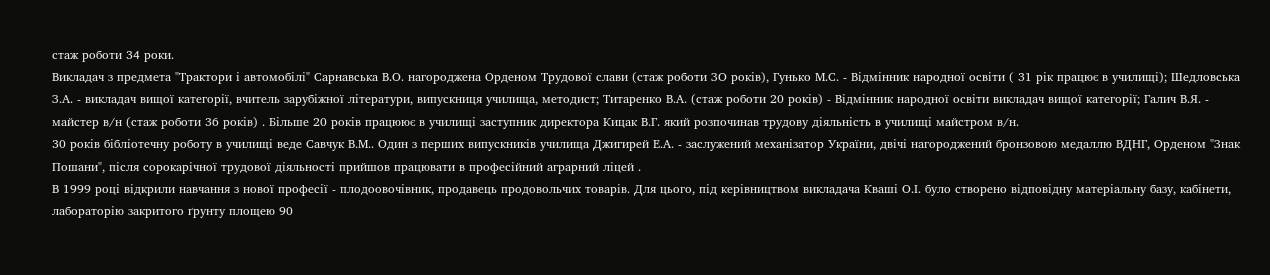стаж роботи 34 роки.
Викладач з предмета "Трактори і автомобілі" Сарнавська В.О. нагороджена Орденом Трудової слави (стаж роботи ЗО років), Гунько М.С. - Відмінник народної освіти ( 31 рік працює в училищі); Шедловська З.А. - викладач вищої категорії, вчитель зарубіжної літератури, випускниця училища, методист; Титаренко В.А. (стаж роботи 20 років) - Відмінник народної освіти викладач вищої категорії; Галич В.Я. - майстер в/н (стаж роботи 36 років) . Більше 20 років працюює в училищі заступник директора Кицак В.Г. який розпочинав трудову діяльність в училищі майстром в/н.
30 років бібліотечну роботу в училищі веде Савчук В.М.. Один з перших випускників училища Джигирей Е.А. - заслужений механізатор України, двічі нагороджений бронзовою медаллю ВДНГ, Орденом "Знак Пошани", після сорокарічної трудової діяльності прийшов працювати в професійний аграрний ліцей .
В 1999 році відкрили навчання з нової професії - плодоовочівник, продавець продовольчих товарів. Для цього, під керівництвом викладача Кваші О.І. було створено відповідну матеріальну базу, кабінети, лабораторію закритого ґрунту площею 90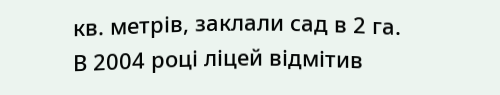кв. метрів, заклали сад в 2 га.
В 2004 році ліцей відмітив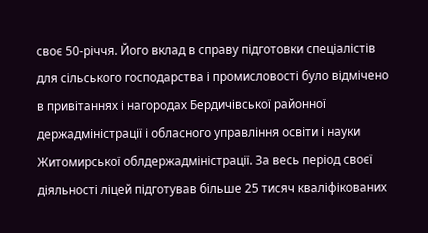своє 50-річчя. Його вклад в справу підготовки спеціалістів для сільського господарства і промисловості було відмічено в привітаннях і нагородах Бердичівської районної держадміністрації і обласного управління освіти і науки Житомирської облдержадміністрації. За весь період своєї діяльності ліцей підготував більше 25 тисяч кваліфікованих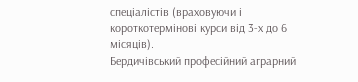спеціалістів (враховуючи і короткотермінові курси від 3-х до 6 місяців).
Бердичівський професійний аграрний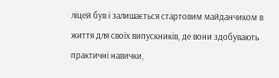ліцей був і залишається стартовим майданчиком в життя для своїх випускників, де вони здобувають практичні навички,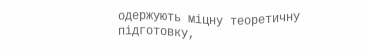одержують міцну теоретичну підготовку,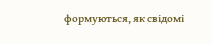формуються, як свідомі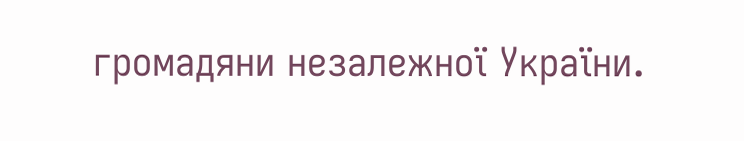громадяни незалежної України.